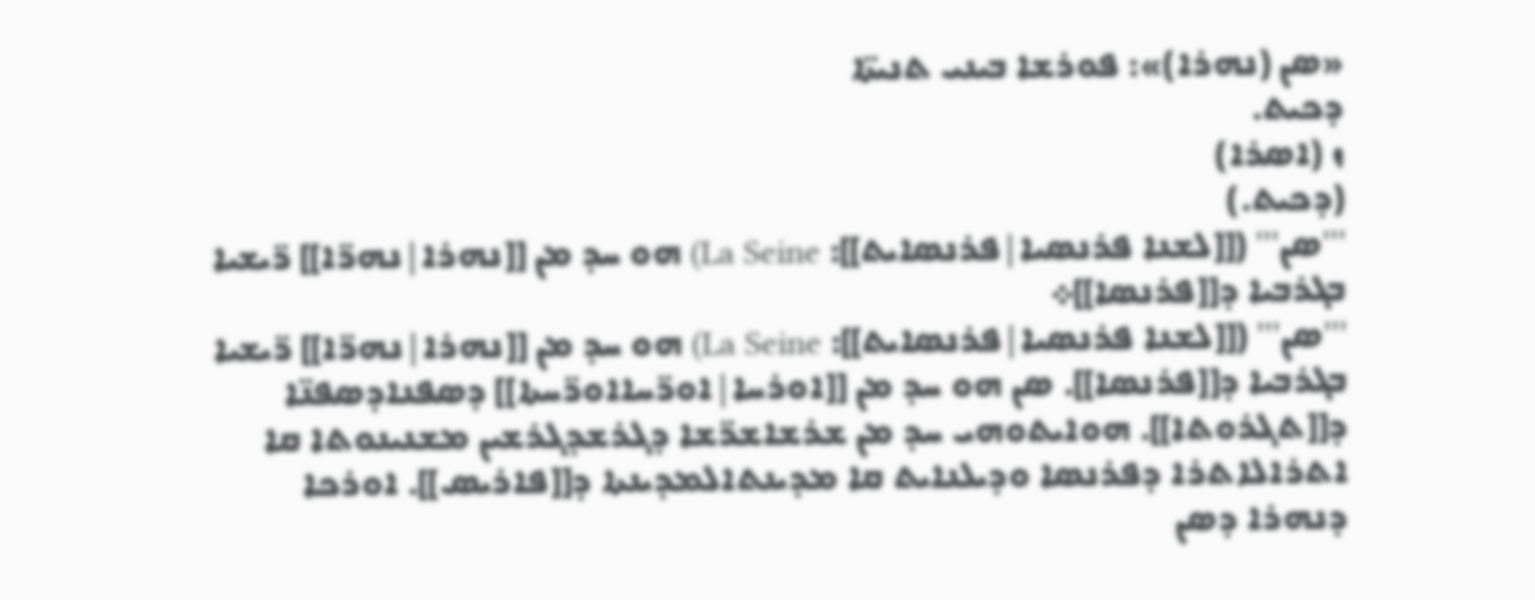«ܣܢ (ܢܗܪܐ)»: ܦܘܪܫܐ ܒܝܢܝ ܬܢܝܬ̈ܐ
ܕܟܝܬ.
ܙ (ܐܣܪܐ)
(ܕܟܝܬ.)
'''ܣܢ''' ([[ܠܫܢܐ ܦܪܢܣܝܐ|ܦܪܢܣܐܝܬ]]: La Seine) ܗܘ ܚܕ ܡܢ [[ܢܗܪܐ|ܢܗܪ̈ܐ]] ܪ̈ܝܫܝܐ ܒܓܪܒܝܐ ܕ[[ܦܪܢܣܐ]]܀
'''ܣܢ''' ([[ܠܫܢܐ ܦܪܢܣܝܐ|ܦܪܢܣܐܝܬ]]: La Seine) ܗܘ ܚܕ ܡܢ [[ܢܗܪܐ|ܢܗܪ̈ܐ]] ܪ̈ܝܫܝܐ ܒܓܪܒܝܐ ܕ[[ܦܪܢܣܐ]]. ܣܢ ܗܘ ܚܕ ܡܢ [[ܐܘܪܚܐ|ܐܘܪ̈ܚܐܐܘܪ̈ܚܬܐ]] ܕܣܦܢܐܕܣܦܢ̈ܐ ܕ[[ܬܓܪܘܬܐ]]. ܗܘܐܝܬܘܗܝ ܚܕ ܡܢ ܫܪܫܐܫܪ̈ܫܐ ܕܓܪܫܕܓܪܫܝܢ ܡܫܢܝܢܘܬܐ ܩܐ ܐܬܪܐܠܐܬܪܐ ܕܦܪܢܣܐ ܘܕܝܠܢܐܝܬ ܩܐ ܡܕܝܢܬܐܠܡܕܝܢܬܐ ܕ[[ܦܐܪܝܣ]]. ܐܘܪܟܐ ܕܢܗܪܐ ܕܣܢ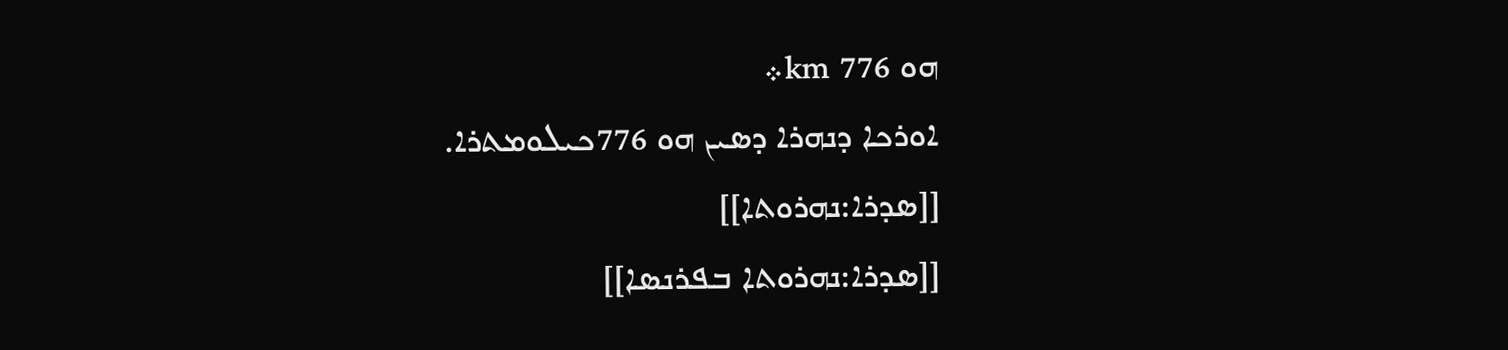ܗܘ 776 km܀
ܐܘܪܟܐ ܕܢܗܪܐ ܕܣܝܢ ܗܘ 776ܟܝܠܘܡܬܪܐ.
[[ܣܕܪܐ:ܢܗܪܘܬܐ]]
[[ܣܕܪܐ:ܢܗܪܘܬܐ ܒܦܪܢܣܐ]]